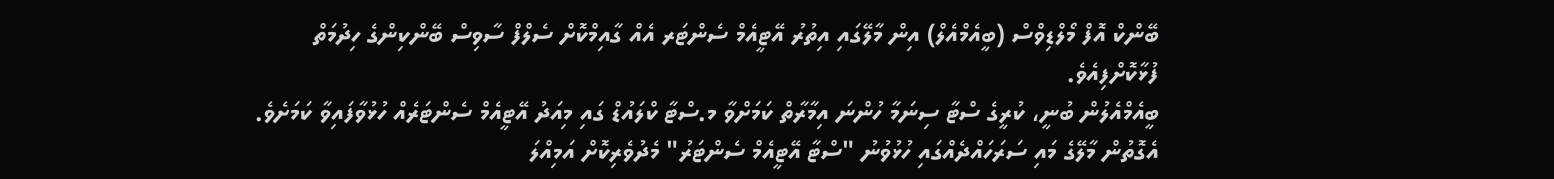ބޭންކް އޮފް މޯލްޑިވްސް (ބީއެމްއެލް) އިން މާލޭގައި އިތުރު އޭޓީއެމް ސެންޓަރ އެއް ގާއިމްކޮށް ސެލްފް ސާވިސް ބޭންކިންގެ ހިދުމަތް ފުޅާކޮށްފިއެވެ.
ބީއެމްއެލުން ބުނީ، ކުރީގެ ސްޓާ ސިނަމާ ހުންނަ އިމާރާތް ކަމަށްވާ މ.ސްޓާ ކްލައުޑް ގައި މިއަދު އޭޓީއެމް ސެންޓަރެއް ހުޅުވާފައިވާ ކަމަށެވެ. އެގޮތުން މާލޭގެ މައި ސަރަހައްދެއްގައި ހުޅުވުނު "ސްޓާ އޭޓީއެމް ސެންޓަރު" މެދުވެރިކޮށް އަމިއްލަ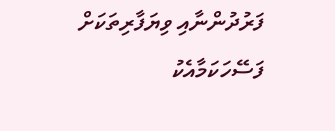ފަރުދުންނާއި ވިޔަފާރިތަކަށް ފަސޭހަކަމާއެކު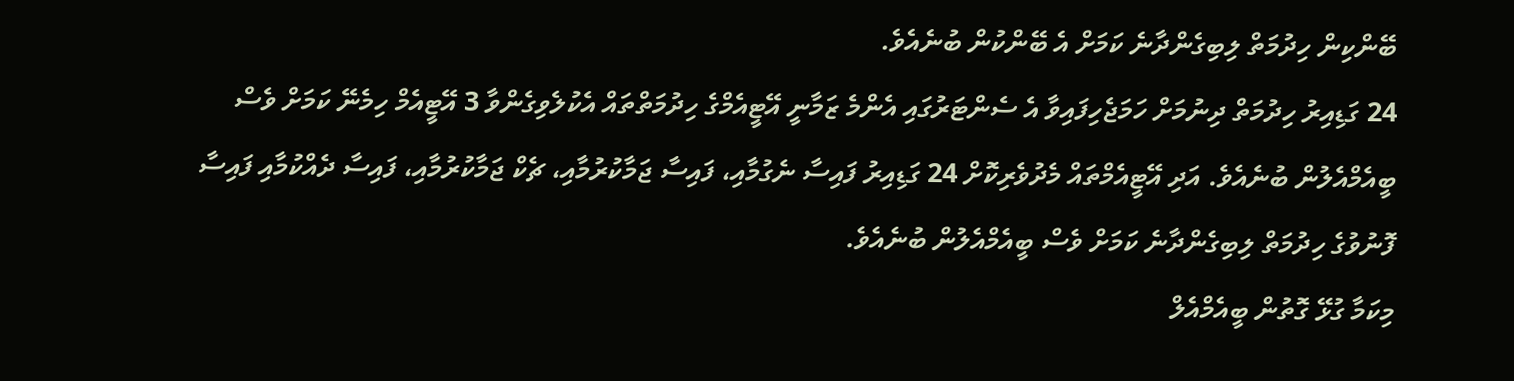ބޭންކިން ހިދުމަތް ލިބިގެންދާނެ ކަމަށް އެ ބޭންކުން ބުނެއެވެ.
24 ގަޑިއިރު ހިދުމަތް ދިނުމަށް ހަމަޖެހިފައިވާ އެ ސެންޓަރުގައި އެންމެ ޒަމާނީ އޭޓީއެމްގެ ހިދުމަތްތައް އެކުލެވިގެންވާ 3 އޭޓީއެމް ހިމެނޭ ކަމަށް ވެސް ބީއެމްއެލުން ބުނެއެވެ. އަދި އޭޓީއެމްތައް މެދުވެރިކޮށް 24 ގަޑިއިރު ފައިސާ ނެގުމާއި، ފައިސާ ޖަމާކުރުމާއި، ޗެކް ޖަމާކުރުމާއި، ފައިސާ ދެއްކުމާއި ފައިސާ ފޮނުވުގެ ހިދުމަތް ލިބިގެންދާނެ ކަމަށް ވެސް ބީއެމްއެލުން ބުނެއެވެ.
މިކަމާ ގުޅޭ ގޮތުން ބީއެމްއެލް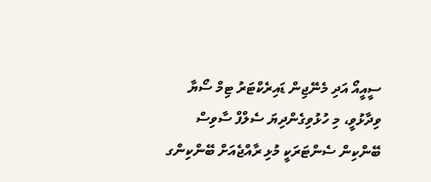ސީއީއޯ އަދި މެނޭޖިން ޑައިރެކްޓަރު ޓިމް ސޯޔާ ވިދާޅުވީ، މި ހުޅުވިގެންދިޔަ ސެލްފް ސާވިސް ބޭންކިން ސެންޓަރަކީ މުޅި ރާއްޖެއަށް ބޭންކިންގ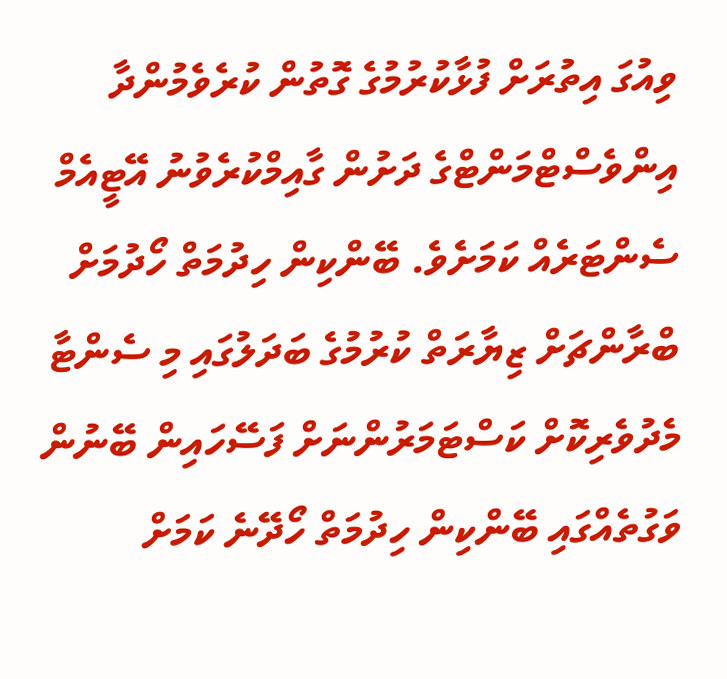ވިއުގަ އިތުރަށް ފުޅާކުރުމުގެ ގޮތުން ކުރެވެމުންދާ އިންވެސްޓްމަންޓްގެ ދަށުން ގާއިމްކުރެވުނު އޭޓީއެމް ސެންޓަރެއް ކަމަށެވެ. ބޭންކިން ހިދުމަތް ހޯދުމަށް ބްރާންޗަށް ޒިޔާރަތް ކުރުމުގެ ބަދަލުގައި މި ސެންޓާ މެދުވެރިކޮށް ކަސްޓަމަރުންނަށް ފަސޭހައިން ބޭނުން ވަގުތެއްގައި ބޭންކިން ހިދުމަތް ހޯދޭނެ ކަމަށް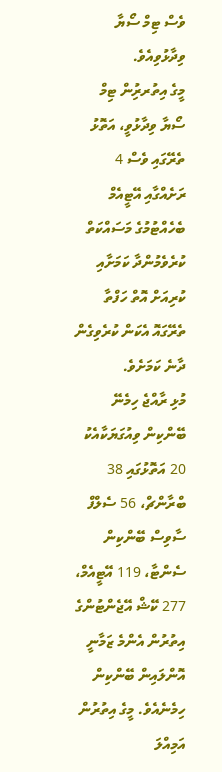ވެސް ޓިމް ސޯޔާ ވިދާޅުވިއެވެ.
މީގެ އިތުރރިުން ޓިމް ސޯޔާ ވިދާޅުވީ، އަތޮޅު ތެރޭގައި ވެސް 4 ރަށެއްގާއި އޭޓީއެމް ބެހެއްޓުމުގެ މަސައްކަތް ކުރެވެމުންދާ ކަމަށާއި ކުރިއަށް އޮތް ހަފްތާ ތެރޭގައޮ އެކަން ކުރެވިގެން ދާނެ ކަމަށެވެ.
މުޅި ރާއްޖެ ހިމެނޭ ބޭންކިން ވިއުގަޔަކާއެކު 20 އަތޮޅުގައި 38 ބްރާންޗް، 56 ސެލްފް ސާވިސް ބޭންކިން ސެންޓާ، 119 އޭޓީއެމް، 277 ކޭޝް އޭޖެންޓުންގެ އިތުރުން އެންމެ ޒަމާނީ އޮންލައިން ބޭންކިން ހިމެނެއެވެ. މީގެ އިތުރުން އަމިއްލަ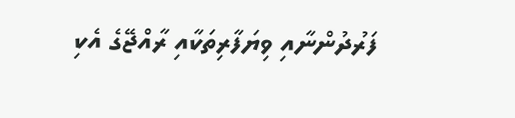ފަރުދުންނާއި ވިޔަފާރިތަކާއި ރާއްޖޭގެ އެކި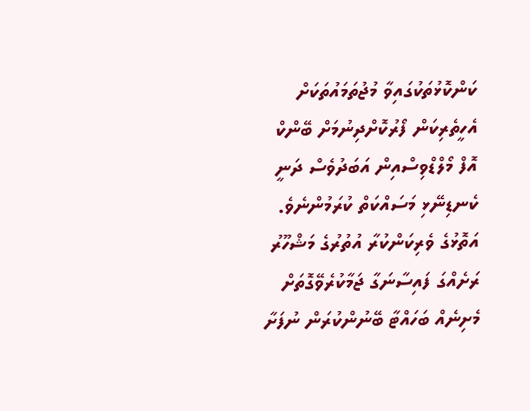ކަންކޮޅުތަކުގައިވާ މުޖުތަމައުތަކަށް އެހީތެރިކަން ފޯރުކޮށްދިނުމަށް ބޭންކް އޮފް މޯލްޑްވިސްއިން އަބަދުވެސް ދަނީ ކެނޑިނޭޅި މަސައްކަތް ކުރަމުންނެވެ.
އަތޮޅުގެ ވެރިކަންކުރާ އުތުރުގެ މަޝްހޫރު ރަށެއްގަ ފައިސާނަގާ ޖަމާކުރެވޭގޮތަށް މެށިނެއް ބަހައްޓާ ބޭނުންކުރަން ނުފަށާ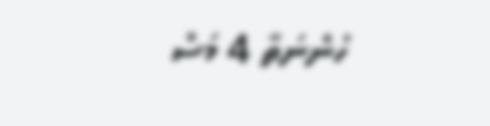ހުންނަތާ 4 މަސް